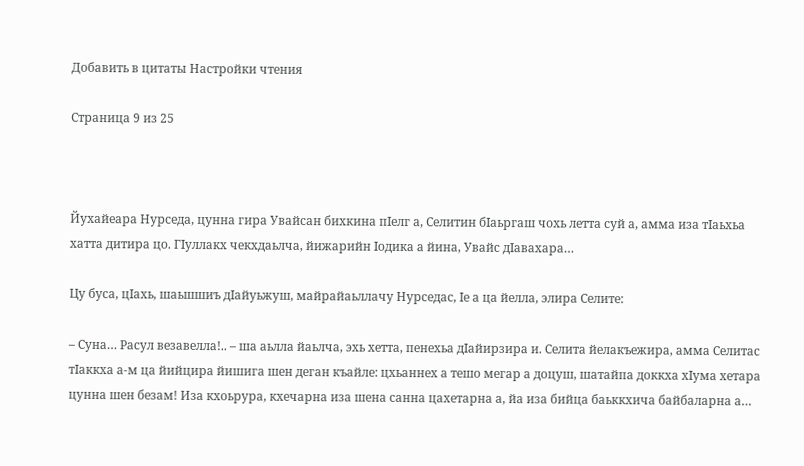Добавить в цитаты Настройки чтения

Страница 9 из 25



Йухайеара Нурседа, цунна гира Увайсан бихкина пIелг а, Селитин бIаьргаш чохь летта суй а, амма иза тIаьхьа хатта дитира цо. ГIуллакх чекхдаьлча, йижарийн Iодика а йина, Увайс дIавахара…

Цу буса, цIахь, шаьшшиъ дIайуьжуш, майрайаьллачу Нурседас, Iе а ца йелла, элира Селите:

– Суна… Расул везавелла!.. – ша аьлла йаьлча, эхь хетта, пенехьа дIайирзира и. Селита йелакъежира, амма Селитас тIаккха а-м ца йийцира йишига шен деган къайле: цхьаннех а тешо мегар а доцуш, шатайпа доккха хIума хетара цунна шен безам! Иза кхоьрура, кхечарна иза шена санна цахетарна а, йа иза бийца баьккхича байбаларна а…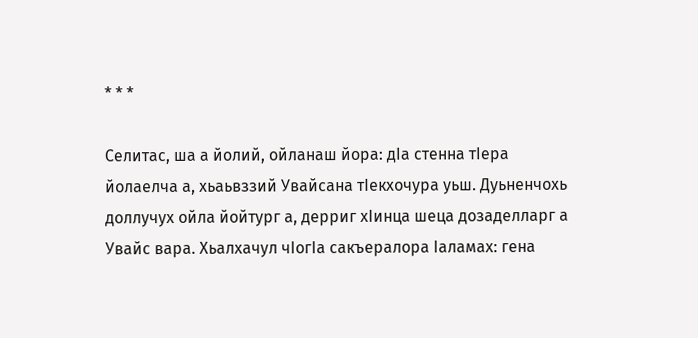* * *

Селитас, ша а йолий, ойланаш йора: дIа стенна тIера йолаелча а, хьаьвззий Увайсана тIекхочура уьш. Дуьненчохь доллучух ойла йойтург а, дерриг хIинца шеца дозаделларг а Увайс вара. Хьалхачул чIогIа сакъералора Iаламах: гена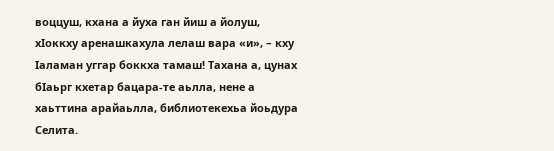воццуш, кхана а йуха ган йиш а йолуш, хIоккху аренашкахула лелаш вара «и», – кху Iаламан уггар боккха тамаш! Тахана а, цунах бIаьрг кхетар бацара-те аьлла, нене а хаьттина арайаьлла, библиотекехьа йоьдура Селита.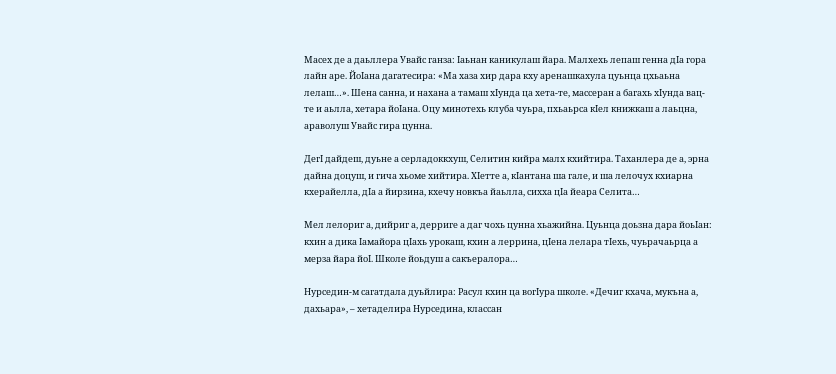Масех де а даьллера Увайс ганза: Iаьнан каникулаш йара. Малхехь лепаш генна дIа гора лайн аре. ЙоIана дагатесира: «Ма хаза хир дара кху аренашкахула цуьнца цхьаьна лелаш…». Шена санна, и нахана а тамаш хIунда ца хета-те, массеран а багахь хIунда вац-те и аьлла, хетара йоIана. Оцу минотехь клуба чуьра, пхьаьрса кIел книжкаш а лаьцна, араволуш Увайс гира цунна.

ДегI дайдеш, дуьне а серладоккхуш, Селитин кийра малх кхийтира. Таханлера де а, эрна дайна доцуш, и гича хьоме хийтира. ХIетте а, кIантана ша гале, и ша лелочух кхиарна кхерайелла, дIа а йирзина, кхечу новкъа йаьлла, сихха цIа йеара Селита…

Мел лелориг а, дийриг а, дерриге а даг чохь цунна хьажийна. Цуьнца доьзна дара йоьIан: кхин а дика Iамайора цIахь урокаш, кхин а леррина, цIена лелара тIехь, чуьрачаьрца а мерза йара йоI. Школе йоьдуш а сакъералора…

Нурседин-м сагатдала дуьйлира: Расул кхин ца вогIура школе. «Дечиг кхача, мукъна а, дахьара», – хетаделира Нурседина, классан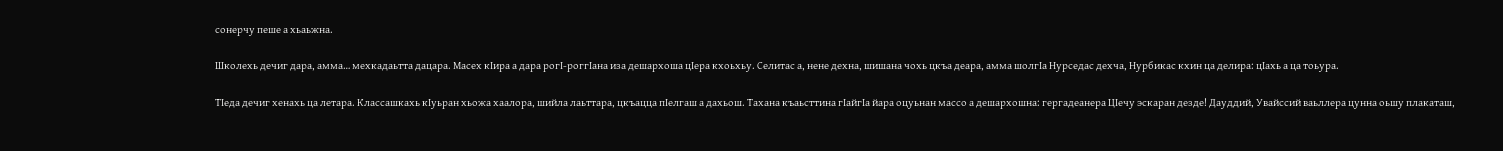сонерчу пеше а хьаьжна.

Школехь дечиг дара, амма… мехкадаьтта дацара. Масех кIира а дара рогI-роггIана иза дешархоша цIера кхоьхьу. Селитас а, нене дехна, шишана чохь цкъа деара, амма шолгIа Нурседас дехча, Нурбикас кхин ца делира: цIахь а ца тоьура.

ТIеда дечиг хенахь ца летара. Классашкахь кIуьран хьожа хаалора, шийла лаьттара, цкъацца пIелгаш а дахьош. Тахана къаьсттина гIайгIа йара оцуьнан массо а дешархошна: гергадеанера ЦIечу эскаран дезде! Дауддий, Увайссий ваьллера цунна оьшу плакаташ,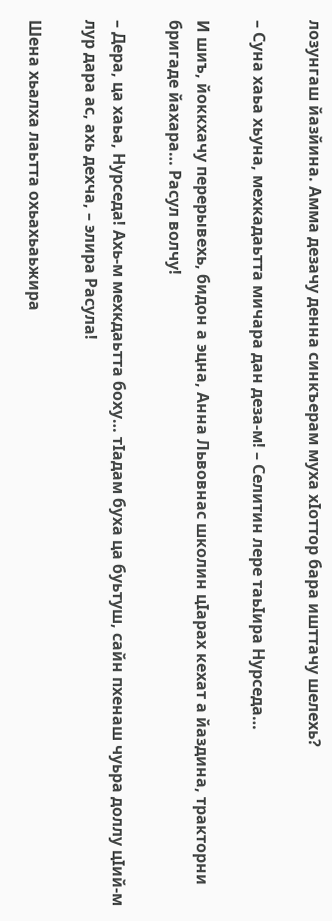лозунгаш йазйина. Амма дезачу денна синкъерам муха хIоттор бара ишттачу шелехь?

– Суна хаьа хьуна, мехкадаьтта мичара дан деза-м! – Селитин лере таьIира Нурседа…

И шиъ, йоккхачу перерывехь, бидон а эцна, Анна Львовнас школин цIарах кехат а йаздина, тракторни бригаде йахара… Расул волчу!

– Дера, ца хаьа, Нурседа! Ахь-м мехкдаьтта боху… тIадам буха ца буьтуш, сайн пхенаш чуьра доллу цIий-м лур дара ас, ахь дехча, – элира Расула!

Шена хьалха лаьтта охьахьаьжира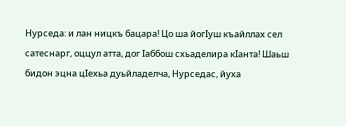Нурседа: и лан ницкъ бацара! Цо ша йогIуш къайллах сел сатеснарг, оццул атта, дог Iаббош схьаделира кIанта! Шаьш бидон эцна цIехьа дуьйладелча, Нурседас, йуха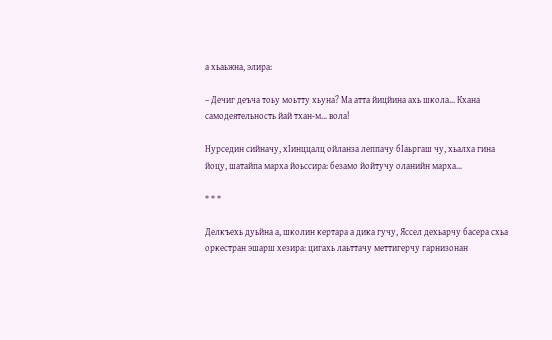а хьаьжна, элира:

– Дечиг деъча тоьу моьтту хьуна? Ма атта йицйина ахь школа… Кхана самодеятельность йай тхан-м… вола!

Нурседин сийначу, хIинццалц ойланза леппачу бIаьргаш чу, хьалха гина йоцу, шатайпа марха йоьссира: безамо йойтучу оланийн марха…

* * *

Делкъехь дуьйна а, школин кертара а дика гучу, Яссел дехьарчу басера схьа оркестран эшарш хезира: цигахь лаьттачу меттигерчу гарнизонан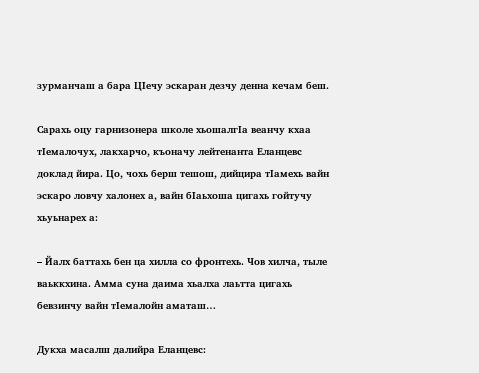зурманчаш а бара ЦIечу эскаран дезчу денна кечам беш.

Сарахь оцу гарнизонера школе хьошалгIа веанчу кхаа тIемалочух, лакхарчо, къоначу лейтенанта Еланцевс доклад йира. Цо, чохь берш тешош, дийцира тIамехь вайн эскаро ловчу халонех а, вайн бIаьхоша цигахь гойтучу хьуьнарех а:

– Йалх баттахь бен ца хилла со фронтехь. Чов хилча, тыле ваьккхина. Амма суна даима хьалха лаьтта цигахь бевзинчу вайн тIемалойн аматаш…

Дукха масалш далийра Еланцевс: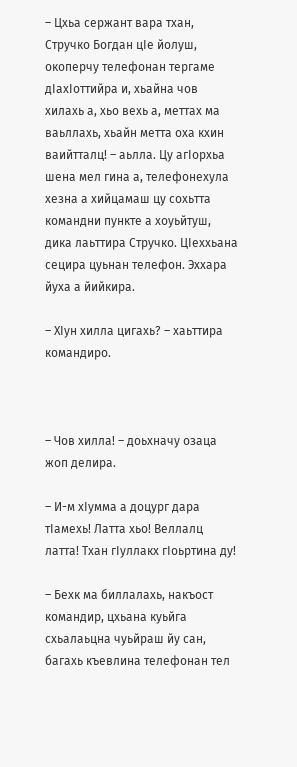– Цхьа сержант вара тхан, Стручко Богдан цIе йолуш, окоперчу телефонан тергаме дIахIоттийра и, хьайна чов хилахь а, хьо вехь а, меттах ма ваьллахь, хьайн метта оха кхин ваийтталц! – аьлла. Цу агIорхьа шена мел гина а, телефонехула хезна а хийцамаш цу сохьтта командни пункте а хоуьйтуш, дика лаьттира Стручко. ЦIеххьана сецира цуьнан телефон. Эххара йуха а йийкира.

– ХIун хилла цигахь? – хаьттира командиро.



– Чов хилла! – доьхначу озаца жоп делира.

– И-м хIумма а доцург дара тIамехь! Латта хьо! Веллалц латта! Тхан гIуллакх гIоьртина ду!

– Бехк ма биллалахь, накъост командир, цхьана куьйга схьалаьцна чуьйраш йу сан, багахь къевлина телефонан тел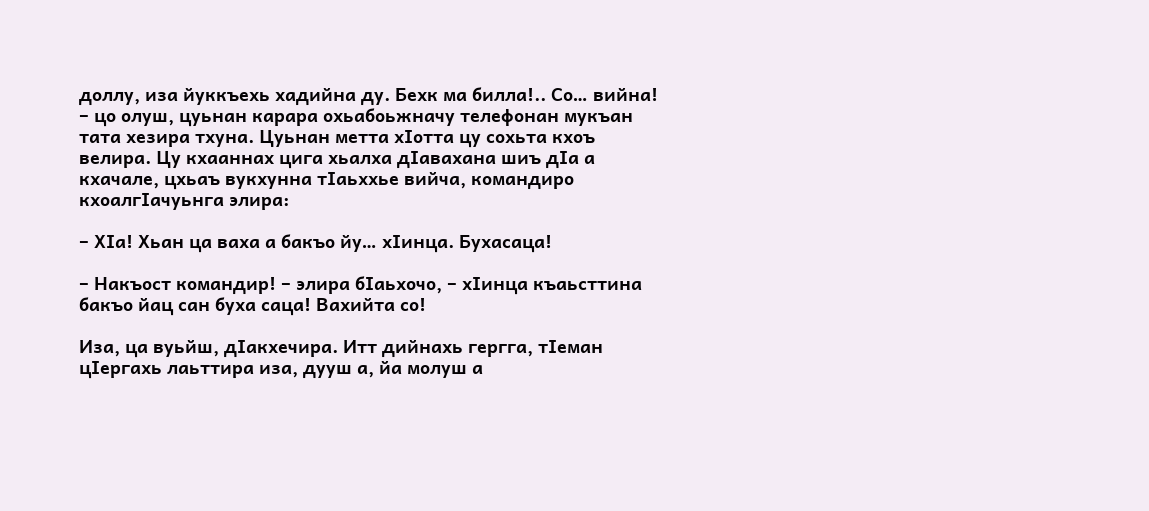доллу, иза йуккъехь хадийна ду. Бехк ма билла!.. Со… вийна! – цо олуш, цуьнан карара охьабоьжначу телефонан мукъан тата хезира тхуна. Цуьнан метта хIотта цу сохьта кхоъ велира. Цу кхааннах цига хьалха дIавахана шиъ дIа а кхачале, цхьаъ вукхунна тIаьххье вийча, командиро кхоалгIачуьнга элира:

– ХIа! Хьан ца ваха а бакъо йу… хIинца. Бухасаца!

– Накъост командир! – элира бIаьхочо, – хIинца къаьсттина бакъо йац сан буха саца! Вахийта со!

Иза, ца вуьйш, дIакхечира. Итт дийнахь гергга, тIеман цIергахь лаьттира иза, дууш а, йа молуш а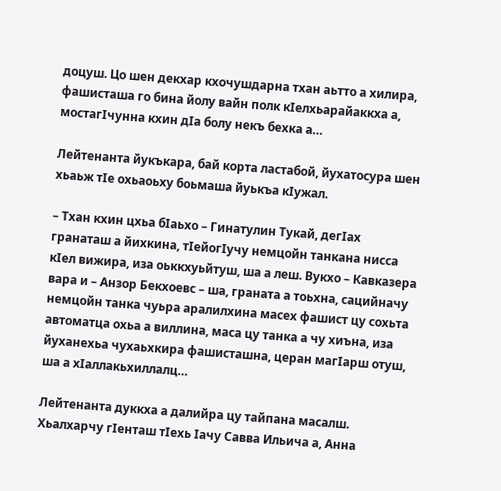доцуш. Цо шен декхар кхочушдарна тхан аьтто а хилира, фашисташа го бина йолу вайн полк кIелхьарайаккха а, мостагIчунна кхин дIа болу некъ бехка а…

Лейтенанта йукъкара, бай корта ластабой, йухатосура шен хьаьж тIе охьаоьху боьмаша йуькъа кIужал.

– Тхан кхин цхьа бIаьхо – Гинатулин Тукай, дегIах гранаташ а йихкина, тIейогIучу немцойн танкана нисса кIел вижира, иза оьккхуьйтуш, ша а леш. Вукхо – Кавказера вара и – Анзор Бекхоевс – ша, граната а тоьхна, сацийначу немцойн танка чуьра аралилхина масех фашист цу сохьта автоматца охьа а виллина, маса цу танка а чу хиъна, иза йуханехьа чухаьхкира фашисташна, церан магIарш отуш, ша а хIаллакьхиллалц…

Лейтенанта дуккха а далийра цу тайпана масалш. Хьалхарчу гIенташ тIехь Iачу Савва Ильича а, Анна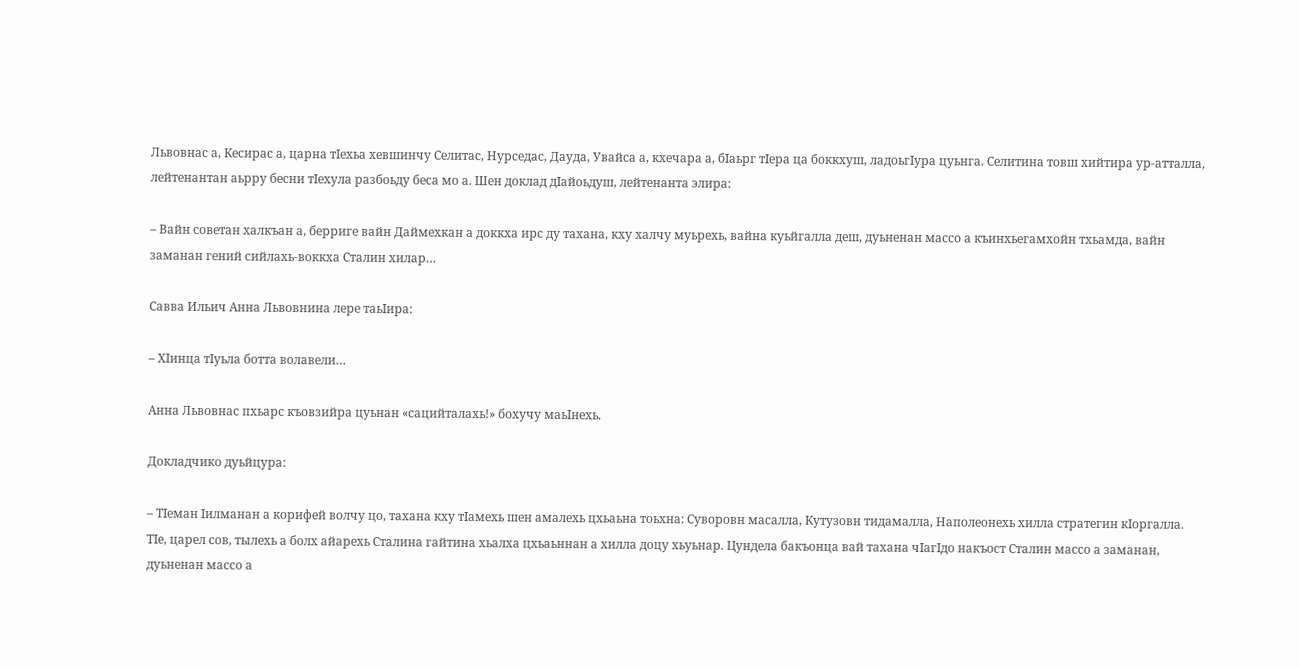Львовнас а, Кесирас а, царна тIехьа хевшинчу Селитас, Нурседас, Дауда, Увайса а, кхечара а, бIаьрг тIера ца боккхуш, ладоьгIура цуьнга. Селитина товш хийтира ур-атталла, лейтенантан аьрру бесни тIехула разбоьду беса мо а. Шен доклад дIайоьдуш, лейтенанта элира:

– Вайн советан халкъан а, берриге вайн Даймехкан а доккха ирс ду тахана, кху халчу муьрехь, вайна куьйгалла деш, дуьненан массо а къинхьегамхойн тхьамда, вайн заманан гений сийлахь-воккха Сталин хилар…

Савва Ильич Анна Львовнина лере таьIира:

– ХIинца тIуьла ботта волавели…

Анна Львовнас пхьарс къовзийра цуьнан «сацийталахь!» бохучу маьIнехь.

Докладчико дуьйцура:

– ТIеман Iилманан а корифей волчу цо, тахана кху тIамехь шен амалехь цхьаьна тоьхна: Суворовн масалла, Кутузовн тидамалла, Наполеонехь хилла стратегин кIоргалла. TIe, царел сов, тылехь а болх айарехь Сталина гайтина хьалха цхьаьннан а хилла доцу хьуьнар. Цундела бакъонца вай тахана чIагIдо накъост Сталин массо а заманан, дуьненан массо а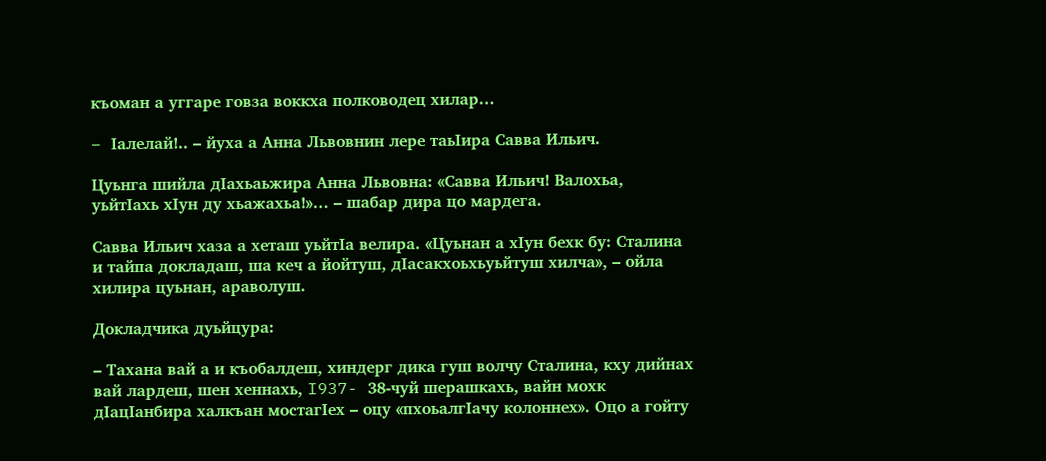къоман а уггаре говза воккха полководец хилар…

– Iалелай!.. – йуха а Анна Львовнин лере таьIира Савва Ильич.

Цуьнга шийла дIахьаьжира Анна Львовна: «Савва Ильич! Валохьа, уьйтIахь хIун ду хьажахьа!»… – шабар дира цо мардега.

Савва Ильич хаза а хеташ уьйтIа велира. «Цуьнан а хIун бехк бу: Сталина и тайпа докладаш, ша кеч а йойтуш, дIасакхоьхьуьйтуш хилча», – ойла хилира цуьнан, араволуш.

Докладчика дуьйцура:

– Тахана вай а и къобалдеш, хиндерг дика гуш волчу Сталина, кху дийнах вай лардеш, шен хеннахь, I937- 38-чуй шерашкахь, вайн мохк дIацIанбира халкъан мостагIех – оцу «пхоьалгIачу колоннех». Оцо а гойту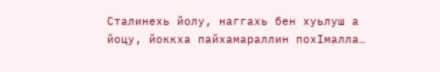Сталинехь йолу, наггахь бен хуьлуш а йоцу, йоккха пайхамараллин похIмалла…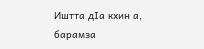Иштта дIа кхин а, барамза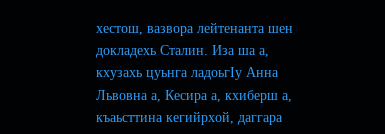хестош, вазвора лейтенанта шен докладехь Сталин. Иза ша а, кхузахь цуьнга ладоьгIу Анна Львовна а, Кесира а, кхиберш а, къаьсттина кегийрхой, даггара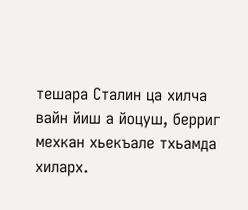тешара Сталин ца хилча вайн йиш а йоцуш, берриг мехкан хьекъале тхьамда хиларх.